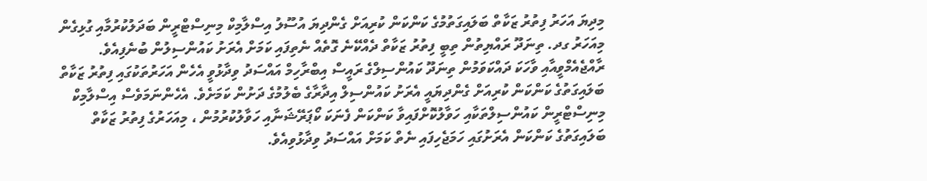މިދިޔަ އަހަރު ފިތުރު ޒަކާތް ބަލައިގަތުމުގެ ކަންކަން ކުރިއަށް ގެންދިޔަ އުސޫލު އިސްލާމިކް މިނިސްޓްރީން ބަދަލުކުރުމާއި ގުޅިގެން މިއަހަރު ގދ. ތިނަދޫ ރައްޔިތުން ތިބީ ފިތުރު ޒަކާތް ދެއްކޭނެ ގޮތެއް ނެތިފައި ކަމަށް އެރަށު ކައުންސިލުން ބުނެފިއެވެ.
ރާއްޖެއެމްވީއާއި ވާހަކަ ދައްކަވަމުން ތިނަދޫ ކައުންސިލްގެ ރައީސް އިބްރާހިމް އައްސަދު ވިދާޅުވީ އެހެން އަހަރުތަކުގައި ފިތުރު ޒަކާތް ބަލައިގަތުގެ ކަންކަން ކުރިއަށް ގެންދިޔައީ އެރަށު ކައުންސިލް އިދާރާގެ ބެލުމުގެ ދަށުން ކަމަށެވެ. އެހެންނަމަވެސް އިސްލާމިކް މިނިސްޓްރީން ކައުންސިލްތަކާއި ހަވާލުކޮށްފައިވާ ކަންކަން ފެނަކަ ކޯޕަރޭޝަނާއި ހަވާލުކުރުމުން ، މިއަހަރުގެ ފިތުރު ޒަކާތް ބަލައިގަތުގެ ކަންކަން އެރަށުގައި ހަމަޖެހިފައި ނެތް ކަމަށް އައްސަދު ވިދާޅުވިއެވެ.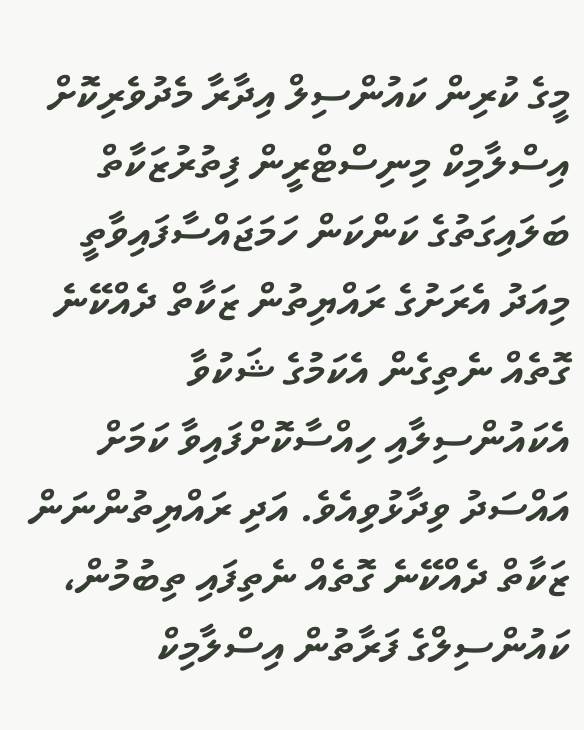މީގެ ކުރިން ކައުންސިލް އިދާރާ މެދުވެރިކޮށް އިސްލާމިކް މިނިސްޓްރީން ފިތުރުޒަކާތް ބަލައިގަތުގެ ކަންކަން ހަމަޖައްސާފައިވާތީ މިއަދު އެރަށުގެ ރައްޔިތުން ޒަކާތް ދެއްކޭނެ ގޮތެއް ނެތިގެން އެކަމުގެ ޝަކުވާ އެކައުންސިލާއި ހިއްސާކޮށްފައިވާ ކަމަށް އައްސަދު ވިދާޅުވިއެވެ. އަދި ރައްޔިތުންނަން ޒަކާތް ދެއްކޭނެ ގޮތެއް ނެތިފައި ތިބުމުން، ކައުންސިލްގެ ފަރާތުން އިސްލާމިކް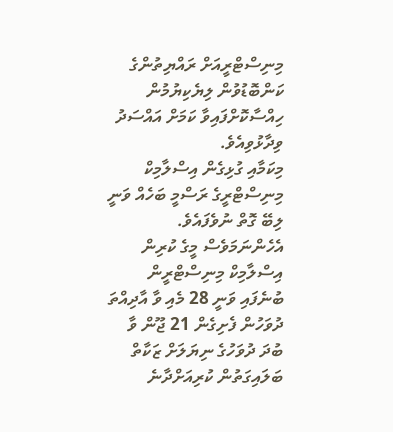މިނިސްޓްރީއަށް ރައްޔިތުންގެ ކަންބޮޑުވުން ލިޔެކިޔުމުން ހިއްސާކޮށްފައިވާ ކަމަށް އައްސަދު ވިދާޅުވިއެވެ.
މިކަމާއި ގުޅިގެން އިސްލާމިކް މިނިސްޓްރީގެ ރަސްމީ ބަހެއް ވަނީ ލިބޭ ގޮތް ނުވެފައެވެ.
އެހެންނަމަވެސް މީގެ ކުރިން އިސްލާމިކް މިނިސްޓްރީން ބުނެފައި ވަނީ 28 މެއި ވާ އާދިއްތަ ދުވަހުން ފެށިގެން 21 ޖޫން ވާ ބުދަ ދުވަހުގެ ނިޔަލަށް ޒަކާތް ބަލައިގަތުން ކުރިއަށްދާނެ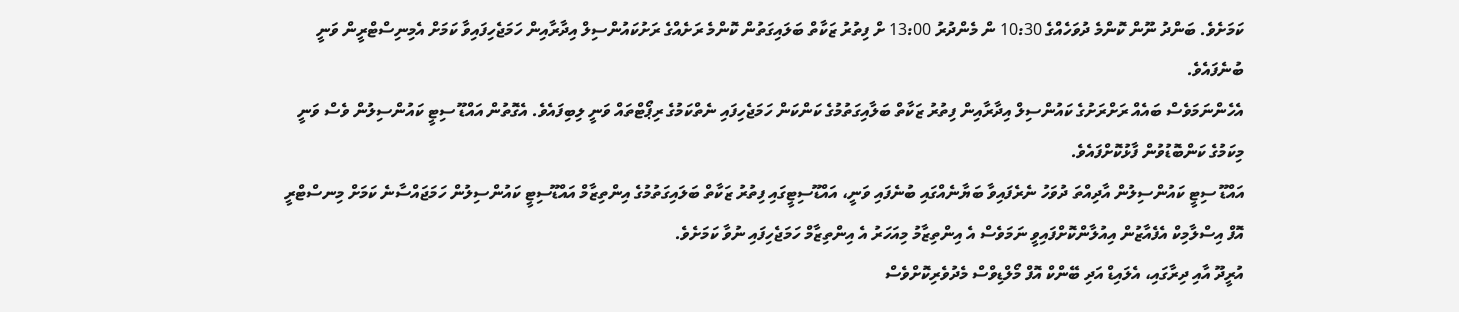ކަމަށެވެ. ބަންދު ނޫން ކޮންމެ ދުވަހެއްގެ 10:30 ން މެންދުރު 13:00 ށް ފިތުރު ޒަކާތް ބަލައިގަތުން ކޮންމެ ރަށެއްގެ ރަށުކައުންސިލް އިދާރާއިން ހަމަޖެހިފައިވާ ކަމަށް އެމިނިސްޓްރީން ވަނީ ބުނެފައެވެ.
އެހެންނަމަވެސް ބައެއް ރަށްރަށުގެ ކައުންސިލް އިދާރާއިން ފިތުރު ޒަކާތް ބަލާއިގަތުމުގެ ކަންކަން ހަމަޖެހިފައި ނެތްކަމުގެ ރިޕޯޓްތައް ވަނީ ލިބިފައެވެ. އެގޮތުން އައްޑޫ ސިޓީ ކައުންސިލުން ވެސް ވަނީ މިކަމުގެ ކަންބޮޑުވުން ފާޅުކޮށްފައެވެ.
އައްޑޫ ސިޓީ ކައުންސިލުން އާދިއްތަ ދުވަހު ނެރެފައިވާ ބަޔާނެއްގައި ބުނެފައި ވަނީ، އައްޑޫސިޓީގައި ފިތުރު ޒަކާތް ބަލައިގަތުމުގެ އިންތިޒާމް އައްޑޫސިޓީ ކައުންސިލުން ހަމަޖައްސާނެ ކަމަށް މިނސްޓްރީ އޮފް އިސްލާމިކް އެފެއާޒުން އިއުލާންކޮށްފައިވީ ނަމަވެސް އެ އިންތިޒާމު މިއަހަރު އެ އިންތިޒާމް ހަމަޖެހިފައި ނުވާ ކަމަށެވެ.
އުރީދޫ އާއި ދިރާގައި، އެލައިޑް އަދި ބޭންކް އޮފް މޯލްޑިވްސް މެދުވެރިކޮށްވެސް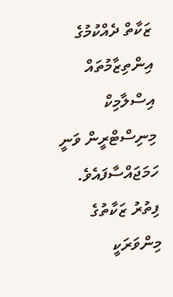ޒަކާތް ދެއްކުމުގެ އިންތިޒާމުތައް އިސްލާމިކް މިނިސްޓްރީން ވަނީ ހަމަޖައްސާފައެވެ.
ފިތުރު ޒަކާތުގެ މިންވަރަކީ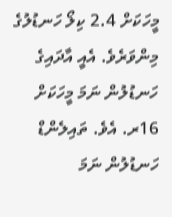މީހަކަށް 2.4 ކިލޯ ހަނޑުލުގެ މިންވަރެވެ. އެއީ އާދައިގެ ހަނޑުލުން ނަމަ މީހަކަށް 16ރ. އެވެ. ތައިލެންޑް ހަނޑުލުން ނަމަ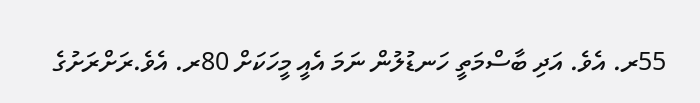55ރ. އެވެ. އަދި ބާސްމަތީ ހަނޑުލުން ނަމަ އެއީ މީހަކަށް 80ރ. އެވެ.ރަށްރަށުގެ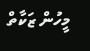މީހުން ޒަކާތް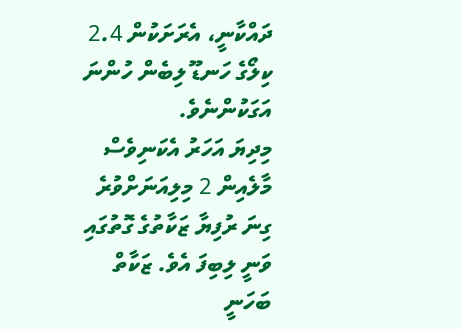ދައްކާނީ، އެރަށަކުން 2.4 ކިލޯގެ ހަނޑޫ ލިބެން ހުންނަ އަގަކުންނެވެ.
މިދިޔަ އަހަރު އެކަނިވެސް މާލެއިން 2 މިލިއަނަށްވުރެ ގިނަ ރުފިޔާ ޒަކާތުގެ ގޮތުގައި ވަނީ ލިބިފަ އެވެ. ޒަކާތް ބަހަނީ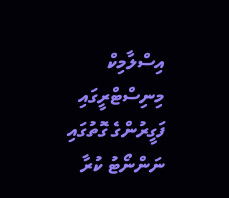އިސްލާމިކް މިނިސްޓްރީގައި ފަގީރުންގެ ގޮތުގައި ނަންނޯޓު ކުރާ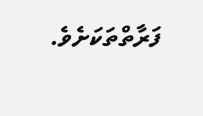ފަރާތްތަކަށެވެ.